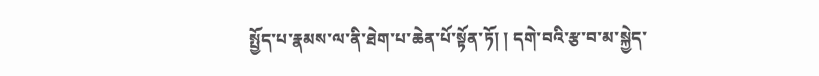སྤྱོད་པ་རྣམས་ལ་ནི་ཐེག་པ་ཆེན་པོ་སྟོན་ཏོ། ། དགེ་བའི་རྩ་བ་མ་སྐྱེད་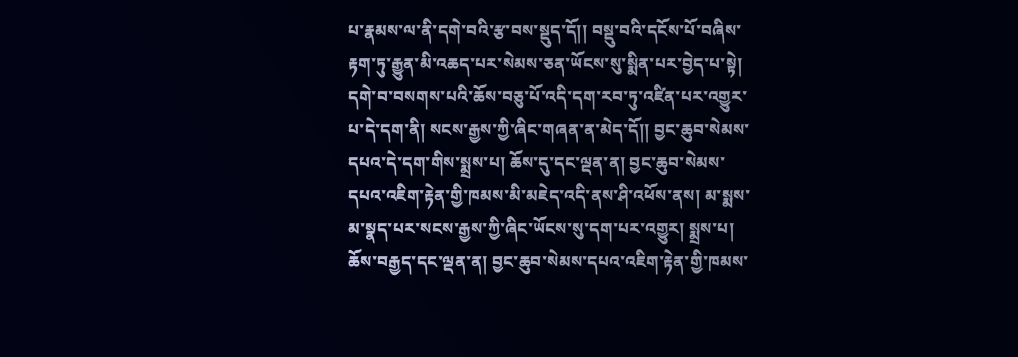པ་རྣམས་ལ་ནི་དགེ་བའི་རྩ་བས་སྡུད་དོ།། བསྡུ་བའི་དངོས་པོ་བཞིས་རྟག་ཏུ་རྒྱུན་མི་འཆད་པར་སེམས་ཅན་ཡོངས་སུ་སྨིན་པར་བྱེད་པ་སྟེ། དགེ་བ་བསགས་པའི་ཆོས་བཅུ་པོ་འདི་དག་རབ་ཏུ་འཛིན་པར་འགྱུར་པ་དེ་དག་ནི། སངས་རྒྱས་ཀྱི་ཞིང་གཞན་ན་མེད་དོ།། བྱང་ཆུབ་སེམས་དཔའ་དེ་དག་གིས་སྨྲས་པ། ཆོས་དུ་དང་ལྡན་ན། བྱང་ཆུབ་སེམས་དཔའ་འཇིག་རྟེན་གྱི་ཁམས་མི་མཇེད་འདི་ནས་ཤི་འཕོས་ནས། མ་སྨས་མ་སྣད་པར་སངས་རྒྱས་ཀྱི་ཞིང་ཡོངས་སུ་དག་པར་འགྱུར། སྨྲས་པ། ཆོས་བརྒྱད་དང་ལྡན་ན། བྱང་ཆུབ་སེམས་དཔའ་འཇིག་རྟེན་གྱི་ཁམས་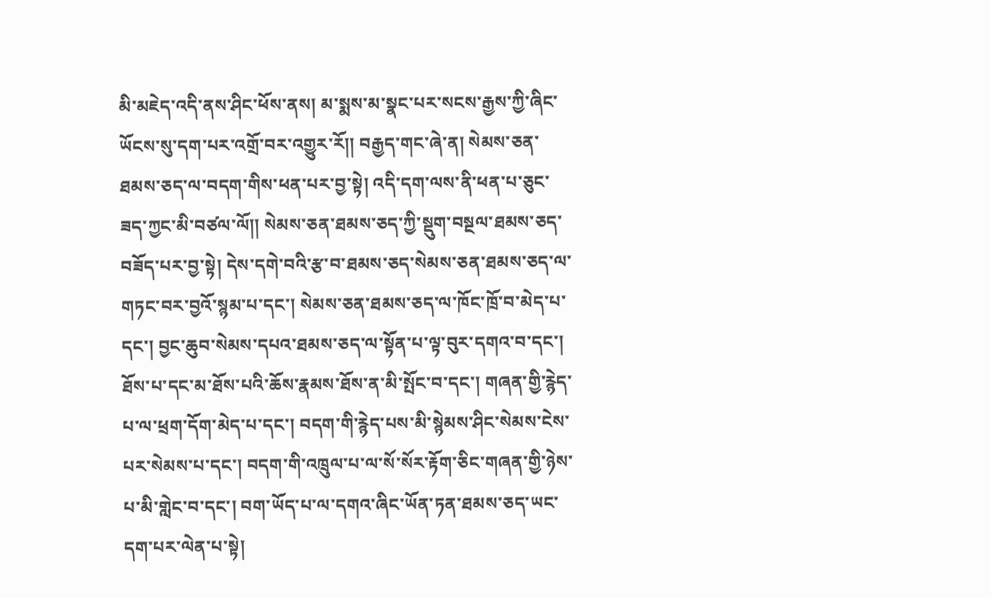མི་མཇེད་འདི་ནས་ཤིང་ཕོས་ནས། མ་སྨས་མ་སྣང་པར་སངས་རྒྱས་ཀྱི་ཞིང་ཡོངས་སུ་དག་པར་འགྲོ་བར་འགྱུར་རོ།། བརྒྱད་གང་ཞེ་ན། སེམས་ཅན་ཐམས་ཅད་ལ་བདག་གིས་ཕན་པར་བྱ་སྟེ། འདི་དག་ལས་ནི་ཕན་པ་ཅུང་ཟད་ཀྱང་མི་བཙལ་ལོ།། སེམས་ཅན་ཐམས་ཅད་ཀྱི་སྡུག་བསྔལ་ཐམས་ཅད་བཟོད་པར་བྱ་སྟེ། དེས་དགེ་བའི་རྩ་བ་ཐམས་ཅད་སེམས་ཅན་ཐམས་ཅད་ལ་གཏང་བར་བྱའོ་སྙམ་པ་དང་། སེམས་ཅན་ཐམས་ཅད་ལ་ཁོང་ཁྲོ་བ་མེད་པ་དང་། བྱང་ཆུབ་སེམས་དཔའ་ཐམས་ཅད་ལ་སྟོན་པ་ལྟ་བུར་དགའ་བ་དང་། ཐོས་པ་དང་མ་ཐོས་པའི་ཆོས་རྣམས་ཐོས་ན་མི་སྤོང་བ་དང་། གཞན་གྱི་རྙེད་པ་ལ་ཕྲག་དོག་མེད་པ་དང་། བདག་གི་རྙེད་པས་མི་སྙེམས་ཤིང་སེམས་ངེས་པར་སེམས་པ་དང་། བདག་གི་འཁྲུལ་པ་ལ་སོ་སོར་རྟོག་ཅིང་གཞན་གྱི་ཉེས་པ་མི་གླེང་བ་དང་། བག་ཡོད་པ་ལ་དགའ་ཞིང་ཡོན་ཏན་ཐམས་ཅད་ཡང་དག་པར་ལེན་པ་སྟེ།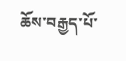ཆོས་བརྒྱད་པོ་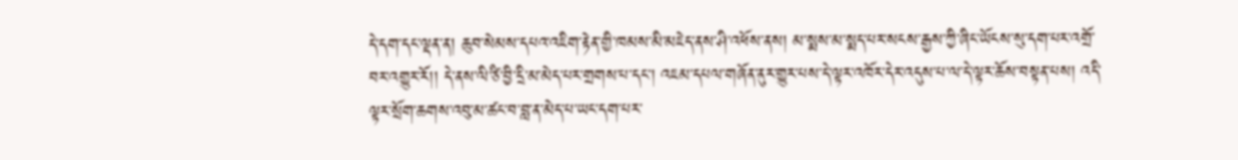དེ་དག་དང་ལྡན་ན། ཆུབ་སེམས་དཔའ་འཇིག་རྟེན་གྱི་ཁམས་མི་མཇེད་ནས་ཤི་འཕོས་ནས། མ་སྨས་མ་སྨད་པར་སངས་རྒྱས་ཀྱི་ཞིང་ཡོངས་སུ་དག་པར་འགྲོ་བར་འགྱུར་རོ།། དེ་ནས་ལི་ཙི་བྱི་དྲི་མ་མེད་པར་གྲགས་པ་དང་། འཇམ་དཔལ་གཞོན་ནུར་གྱུར་པས་དེ་ལྟར་འཁོར་དེར་འདུས་པ་ལ་དེ་ལྟར་ཆོས་བསྟན་པས། འདི་ལྟར་སྲོག་ཆགས་འབུ་མ་ཚང་བ་བླ་ན་མེད་པ་ཡང་དག་པར་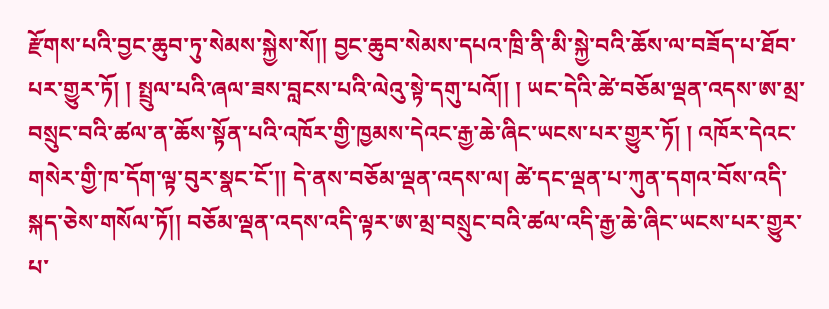རྫོགས་པའི་བྱང་ཆུབ་ཏུ་སེམས་སྐྱེས་སོ།། བྱང་ཆུབ་སེམས་དཔའ་ཁྲི་ནི་མི་སྐྱེ་བའི་ཆོས་ལ་བཟོད་པ་ཐོབ་པར་གྱུར་ཏོ། ། སྤྲུལ་པའི་ཞལ་ཟས་བླངས་པའི་ལེའུ་སྟེ་དགུ་པའོ།། ། ཡང་དེའི་ཚེ་བཅོམ་ལྡན་འདས་ཨ་མྲ་བསྲུང་བའི་ཚལ་ན་ཆོས་སྟོན་པའི་འཁོར་གྱི་ཁྱམས་དེའང་རྒྱ་ཆེ་ཞིང་ཡངས་པར་གྱུར་ཏོ། ། འཁོར་དེའང་གསེར་གྱི་ཁ་དོག་ལྟ་བུར་སྣང་ངོ་།། དེ་ནས་བཅོམ་ལྡན་འདས་ལ། ཚེ་དང་ལྡན་པ་ཀུན་དགའ་བོས་འདི་སྐད་ཅེས་གསོལ་ཏོ།། བཅོམ་ལྡན་འདས་འདི་ལྟར་ཨ་མྲ་བསྲུང་བའི་ཚལ་འདི་རྒྱ་ཆེ་ཞིང་ཡངས་པར་གྱུར་པ་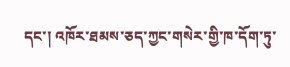དང་། འཁོར་ཐམས་ཅད་ཀྱང་གསེར་གྱི་ཁ་དོག་ཏུ་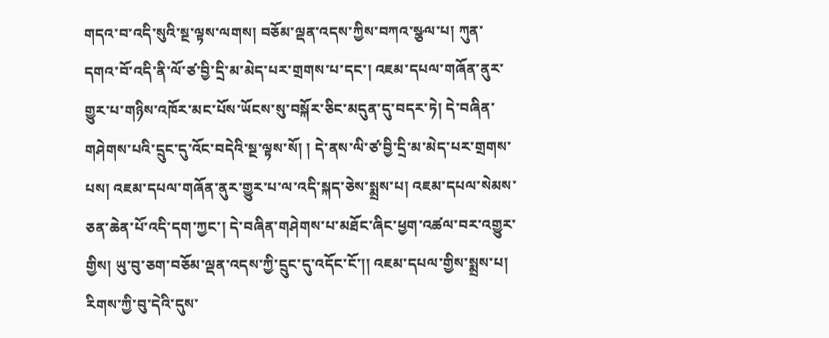གདའ་བ་འདི་སུའི་སྔ་ལྟས་ལགས། བཅོམ་ལྡན་འདས་ཀྱིས་བཀའ་སྩལ་པ། ཀུན་དགའ་བོ་འདི་ནི་ལོ་ཙ་བྱི་དྲི་མ་མེད་པར་གྲགས་པ་དང་། འཇམ་དཔལ་གཞོན་ནུར་གྱུར་པ་གཉིས་འཁོར་མང་པོས་ཡོངས་སུ་བསྐོར་ཅིང་མདུན་དུ་བདར་ཏེ། དེ་བཞིན་གཤེགས་པའི་དྲུང་དུ་འོང་བདེའི་སྔ་ལྟས་སོ། ། དེ་ནས་ལི་ཙ་བྱི་དྲི་མ་མེད་པར་གྲགས་པས། འཇམ་དཔལ་གཞོན་ནུར་གྱུར་པ་ལ་འདི་སྐད་ཅེས་སྨྲས་པ། འཇམ་དཔལ་སེམས་ཅན་ཆེན་པོ་འདི་དག་ཀྱང་། དེ་བཞིན་གཤེགས་པ་མཐོང་ཞིང་ཕྱག་འཚལ་བར་འགྱུར་གྱིས། ཡུ་བུ་ཅག་བཅོམ་ལྡན་འདས་ཀྱི་དྲུང་དུ་འདོང་ངོ་།། འཇམ་དཔལ་གྱིས་སྨྲས་པ། རིགས་ཀྱི་བུ་དེའི་དུས་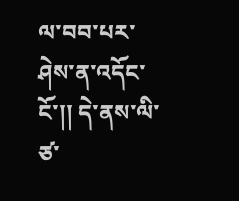ལ་བབ་པར་ཤེས་ན་འདོང་ངོ་།། དེ་ནས་ལི་ཙ་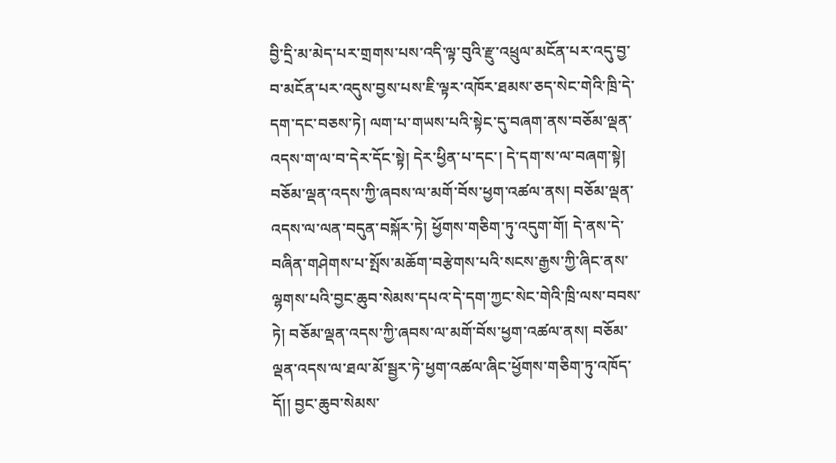བྱི་དྲི་མ་མེད་པར་གྲགས་པས་འདི་ལྟ་བུའི་རྫུ་འཕྲུལ་མངོན་པར་འདུ་བྱ་བ་མངོན་པར་འདུས་བྱས་པས་ཇི་ལྟར་འཁོར་ཐམས་ཅད་སེང་གེའི་ཁྲི་དེ་དག་དང་བཅས་ཏེ། ལག་པ་གཡས་པའི་སྟེང་དུ་བཞག་ནས་བཅོམ་ལྡན་འདས་ག་ལ་བ་དེར་དོང་སྟེ། དེར་ཕྱིན་པ་དང་། དེ་དག་ས་ལ་བཞག་སྟེ། བཅོམ་ལྡན་འདས་ཀྱི་ཞབས་ལ་མགོ་བོས་ཕྱག་འཚལ་ནས། བཅོམ་ལྡན་འདས་ལ་ལན་བདུན་བསྐོར་ཏེ། ཕྱོགས་གཅིག་ཏུ་འདུག་གོ། དེ་ནས་དེ་བཞིན་གཤེགས་པ་སྤོས་མཆོག་བརྩེགས་པའི་སངས་རྒྱས་ཀྱི་ཞིང་ནས་ལྷགས་པའི་བྱང་ཆུབ་སེམས་དཔའ་དེ་དག་ཀྱང་སེང་གེའི་ཁྲི་ལས་བབས་ཏེ། བཅོམ་ལྡན་འདས་ཀྱི་ཞབས་ལ་མགོ་བོས་ཕྱག་འཚལ་ནས། བཅོམ་ལྡན་འདས་ལ་ཐལ་མོ་སྦྱར་ཏེ་ཕྱག་འཚལ་ཞིང་ཕྱོགས་གཅིག་ཏུ་འཁོད་དོ།། བྱང་ཆུབ་སེམས་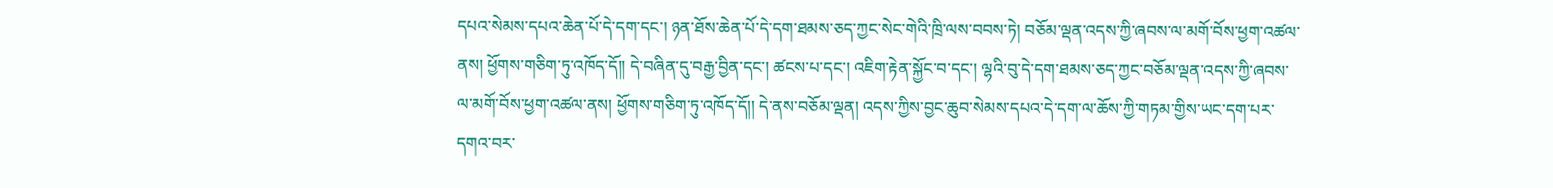དཔའ་སེམས་དཔའ་ཆེན་པོ་དེ་དག་དང་། ཉན་ཐོས་ཆེན་པོ་དེ་དག་ཐམས་ཅད་ཀྱང་སེང་གེའི་ཁྲི་ལས་བབས་ཏེ། བཅོམ་ལྡན་འདས་ཀྱི་ཞབས་ལ་མགོ་བོས་ཕྱག་འཚལ་ནས། ཕྱོགས་གཅིག་ཏུ་འཁོད་དོ།། དེ་བཞིན་དུ་བརྒྱ་བྱིན་དང་། ཚངས་པ་དང་། འཇིག་རྟེན་སྐྱོང་བ་དང་། ལྷའི་བུ་དེ་དག་ཐམས་ཅད་ཀྱང་བཅོམ་ལྡན་འདས་ཀྱི་ཞབས་ལ་མགོ་བོས་ཕྱག་འཚལ་ནས། ཕྱོགས་གཅིག་ཏུ་འཁོད་དོ།། དེ་ནས་བཅོམ་ལྡན། འདས་ཀྱིས་བྱང་ཆུབ་སེམས་དཔའ་དེ་དག་ལ་ཆོས་ཀྱི་གཏམ་གྱིས་ཡང་དག་པར་དགའ་བར་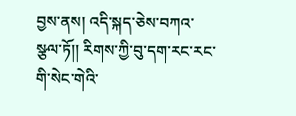བྱས་ནས། འདི་སྐད་ཅེས་བཀའ་སྩལ་ཏོ།། རིགས་ཀྱི་བུ་དག་རང་རང་གི་སེང་གེའི་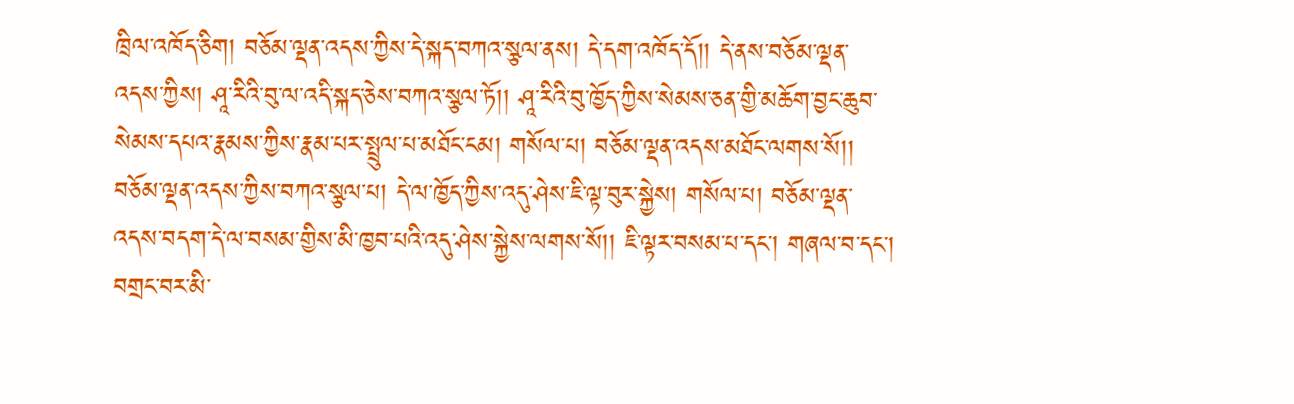ཁྲིལ་འཁོད་ཅིག། བཅོམ་ལྡན་འདས་ཀྱིས་དེ་སྐད་བཀའ་སྩལ་ནས། དེ་དག་འཁོད་དོ།། དེ་ནས་བཅོམ་ལྡན་འདས་ཀྱིས། ཤཱ་རིའི་བུ་ལ་འདི་སྐད་ཅེས་བཀའ་སྩལ་ཏོ།། ཤཱ་རིའི་བུ་ཁྱོད་ཀྱིས་སེམས་ཅན་གྱི་མཆོག་བྱང་ཆུབ་སེམས་དཔའ་རྣམས་ཀྱིས་རྣམ་པར་སྤྲུལ་པ་མཐོང་ངམ། གསོལ་པ། བཅོམ་ལྡན་འདས་མཐོང་ལགས་སོ།། བཅོམ་ལྡན་འདས་ཀྱིས་བཀའ་སྩལ་པ། དེ་ལ་ཁྱོད་ཀྱིས་འདུ་ཤེས་ཇི་ལྟ་བུར་སྐྱེས། གསོལ་པ། བཅོམ་ལྡན་འདས་བདག་དེ་ལ་བསམ་གྱིས་མི་ཁྱབ་པའི་འདུ་ཤེས་སྐྱེས་ལགས་སོ།། ཇི་ལྟར་བསམ་པ་དང་། གཞལ་བ་དང་། བགྲང་བར་མི་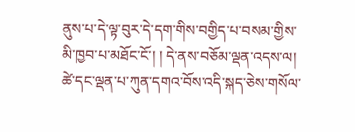ནུས་པ་དེ་ལྟ་བུར་དེ་དག་གིས་བགྱིད་པ་བསམ་གྱིས་མི་ཁྱབ་པ་མཐོང་ངོ་། ། དེ་ནས་བཅོམ་ལྡན་འདས་ལ། ཚེ་དང་ལྡན་པ་ཀུན་དགའ་བོས་འདི་སྐད་ཅེས་གསོལ་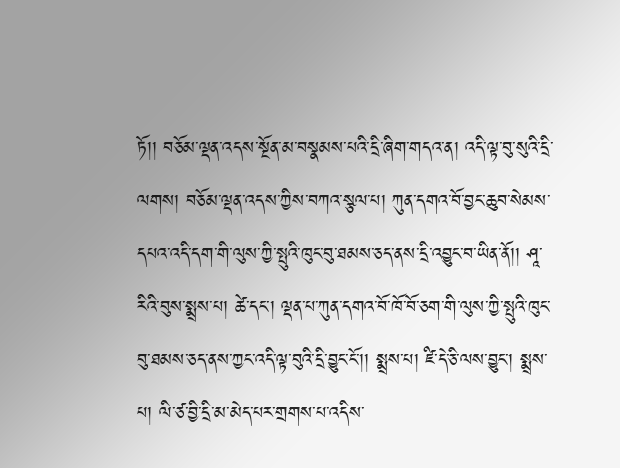ཏོ།། བཅོམ་ལྡན་འདས་སྔོན་མ་བསྣམས་པའི་དྲི་ཞིག་གདའ་ན། འདི་ལྟ་བུ་སུའི་དྲི་ལགས། བཅོམ་ལྡན་འདས་ཀྱིས་བཀའ་སྩལ་པ། ཀུན་དགའ་བོ་བྱང་ཆུབ་སེམས་དཔའ་འདི་དག་གི་ལུས་ཀྱི་སྤུའི་ཁུང་བུ་ཐམས་ཅད་ནས་དྲི་འབྱུང་བ་ཡིན་ནོ།། ཤཱ་རིའི་བུས་སྨྲས་པ། ཚེ་དང་། ལྡན་པ་ཀུན་དགའ་བོ་ཁོ་བོ་ཅག་གི་ལུས་ཀྱི་སྤུའི་ཁུང་བུ་ཐམས་ཅད་ནས་ཀྱང་འདི་ལྟ་བུའི་དྲི་བྱུང་ངོ་།། སྨྲས་པ། ཛི་དེ་ཅི་ལས་བྱུང་། སྨྲས་པ། ལི་ཙ་བྱི་དྲི་མ་མེད་པར་གྲགས་པ་འདིས་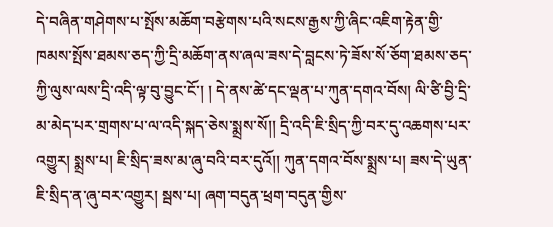དེ་བཞིན་གཤེགས་པ་སྤོས་མཆོག་བརྩེགས་པའི་སངས་རྒྱས་ཀྱི་ཞིང་འཇིག་རྟེན་གྱི་ཁམས་སྤོས་ཐམས་ཅད་ཀྱི་དྲི་མཆོག་ནས་ཞལ་ཟས་དེ་བླངས་ཏེ་ཟོས་སོ་ཅོག་ཐམས་ཅད་ཀྱི་ལུས་ལས་དྲི་འདི་ལྟ་བུ་བྱུང་ངོ་། ། དེ་ནས་ཚེ་དང་ལྡན་པ་ཀུན་དགའ་བོས། ལི་ཙི་བྱི་དྲི་མ་མེད་པར་གྲགས་པ་ལ་འདི་སྐད་ཅེས་སྨྲས་སོ།། དྲི་འདི་ཇི་སྲིད་ཀྱི་བར་དུ་འཆགས་པར་འགྱུར། སྨྲས་པ། ཇི་སྲིད་ཟས་མ་ཞུ་བའི་བར་དུའོ།། ཀུན་དགའ་བོས་སྨྲས་པ། ཟས་དེ་ཡུན་ཇི་སྲིད་ན་ཞུ་བར་འགྱུར། སྦས་པ། ཞག་བདུན་ཕྲག་བདུན་གྱིས་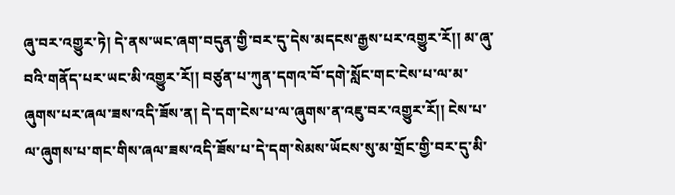ཞུ་བར་འགྱུར་ཏེ། དེ་ནས་ཡང་ཞག་བདུན་གྱི་བར་དུ་དེས་མདངས་རྒྱས་པར་འགྱུར་རོ།། མ་ཞུ་བའི་གནོད་པར་ཡང་མི་འགྱུར་རོ།། བཙུན་པ་ཀུན་དགའ་བོ་དགེ་སློང་གང་ངེས་པ་ལ་མ་ཞུགས་པར་ཞལ་ཟས་འདི་ཟོས་ན། དེ་དག་ངེས་པ་ལ་ཞུགས་ན་འཇུ་བར་འགྱུར་རོ།། ངེས་པ་ལ་ཞུགས་པ་གང་གིས་ཞལ་ཟས་འདི་ཟོས་པ་དེ་དག་སེམས་ཡོངས་སུ་མ་གྲོང་གྱི་བར་དུ་མི་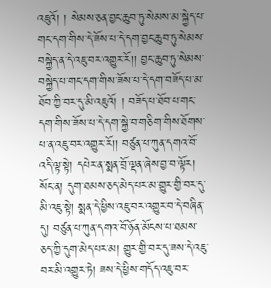འཇུའོ། ། སེམས་ཅན་བྱང་ཆུབ་ཏུ་སེམས་མ་སྐྱེད་པ་གང་དག་གིས་དེ་ཟོས་པ་དེ་དག་བྱང་ཆུབ་ཏུ་སེམས་བསྐྱེད་ན་དེ་འཇུ་བར་འགྱུར་རོ།། བྱང་ཆུབ་ཏུ་སེམས་བསྐྱེད་པ་གང་དག་གིས་ཟོས་པ་དེ་དག་བཟོད་པ་མ་ཐོབ་ཀྱི་བར་དུ་མི་འཇུའོ། ། བཟོད་པ་ཐོབ་པ་གང་དག་གིས་ཟོས་པ་དེ་དག་སྐྱེ་བ་གཅིག་གིས་ཐོགས་པ་ན་འཇུ་བར་འགྱུར་རོ།། བཙུན་པ་ཀུན་དགའ་བོ་འདི་ལྟ་སྟེ། དཔེར་ན་སྨན་བྲོ་ལྡན་ཞེས་བྱ་བ་ལྟོར། སོང་ན། དུག་ཐམས་ཅད་མེད་པར་མ་གྱུར་གྱི་བར་དུ་མི་འཇུ་སྟེ། སྨན་དེ་ཕྱིས་འཇུ་བར་འགྱུར་བ་དེ་བཞིན་དུ། བཙུན་པ་ཀུན་དགའ་བོ་ཉོན་མོངས་པ་ཐམས་ཅད་ཀྱི་དུག་མེད་པར་མ། གྱུར་གྱི་བར་དུ་ཟས་དེ་འཇུ་བར་མི་འགྱུར་ཏེ། ཟས་དེ་ཕྱིས་གདོད་འཇུ་བར་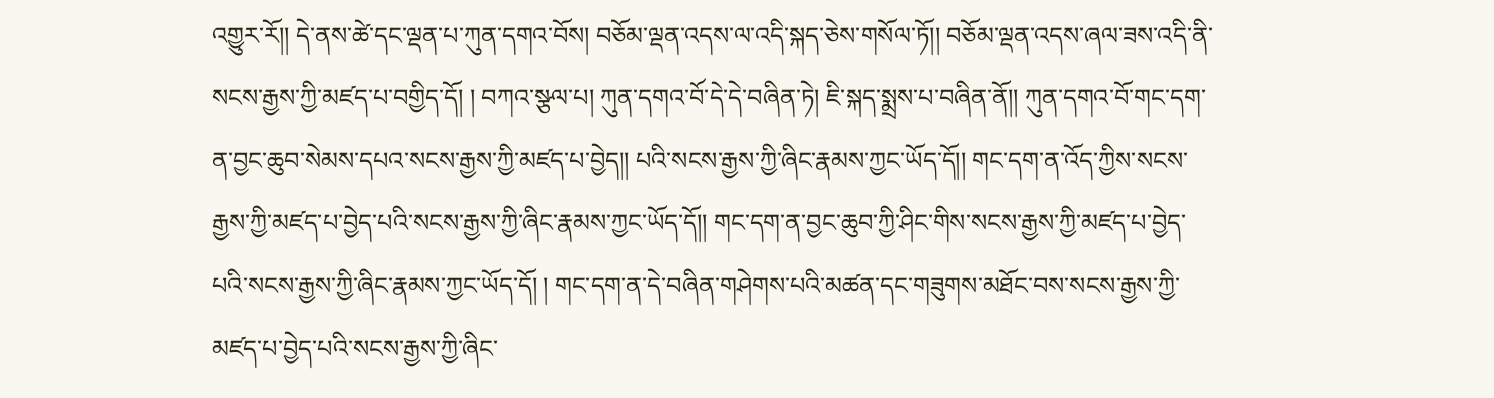འགྱུར་རོ།། དེ་ནས་ཚེ་དང་ལྡན་པ་ཀུན་དགའ་བོས། བཅོམ་ལྡན་འདས་ལ་འདི་སྐད་ཅེས་གསོལ་ཏོ།། བཅོམ་ལྡན་འདས་ཞལ་ཟས་འདི་ནི་སངས་རྒྱས་ཀྱི་མཛད་པ་བགྱིད་དོ། ། བཀའ་སྩལ་པ། ཀུན་དགའ་བོ་དེ་དེ་བཞིན་ཏེ། ཇི་སྐད་སྨྲས་པ་བཞིན་ནོ།། ཀུན་དགའ་བོ་གང་དག་ན་བྱང་ཆུབ་སེམས་དཔའ་སངས་རྒྱས་ཀྱི་མཛད་པ་བྱེད།། པའི་སངས་རྒྱས་ཀྱི་ཞིང་རྣམས་ཀྱང་ཡོད་དོ།། གང་དག་ན་འོད་ཀྱིས་སངས་རྒྱས་ཀྱི་མཛད་པ་བྱེད་པའི་སངས་རྒྱས་ཀྱི་ཞིང་རྣམས་ཀྱང་ཡོད་དོ།། གང་དག་ན་བྱང་ཆུབ་ཀྱི་ཤིང་གིས་སངས་རྒྱས་ཀྱི་མཛད་པ་བྱེད་པའི་སངས་རྒྱས་ཀྱི་ཞིང་རྣམས་ཀྱང་ཡོད་དོ། ། གང་དག་ན་དེ་བཞིན་གཤེགས་པའི་མཚན་དང་གཟུགས་མཐོང་བས་སངས་རྒྱས་ཀྱི་མཛད་པ་བྱེད་པའི་སངས་རྒྱས་ཀྱི་ཞིང་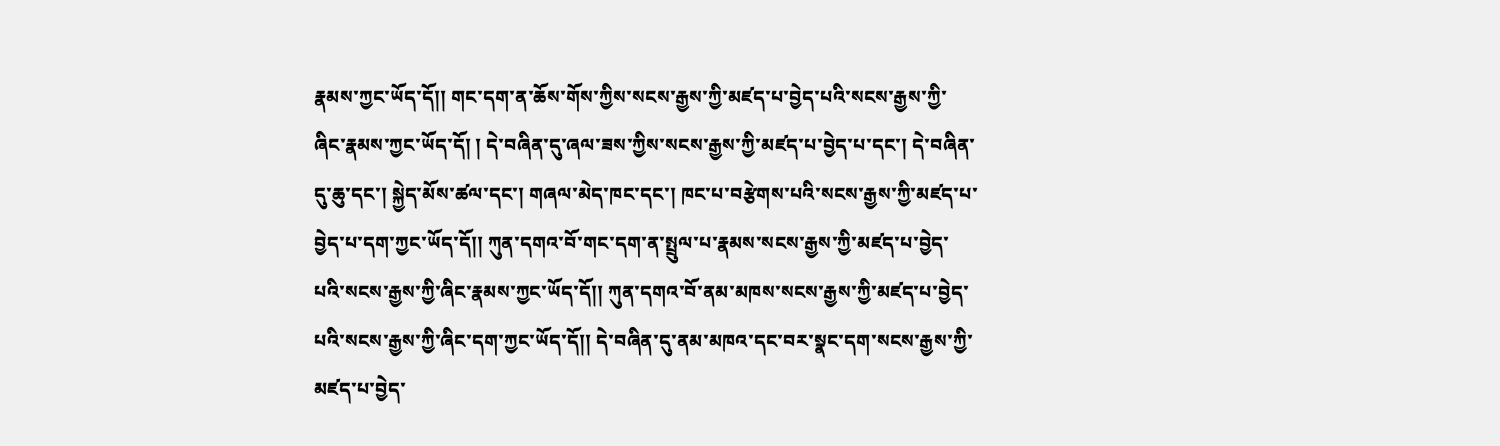རྣམས་ཀྱང་ཡོད་དོ།། གང་དག་ན་ཆོས་གོས་ཀྱིས་སངས་རྒྱས་ཀྱི་མཛད་པ་བྱེད་པའི་སངས་རྒྱས་ཀྱི་ཞིང་རྣམས་ཀྱང་ཡོད་དོ། ། དེ་བཞིན་དུ་ཞལ་ཟས་ཀྱིས་སངས་རྒྱས་ཀྱི་མཛད་པ་བྱེད་པ་དང་། དེ་བཞིན་དུ་ཆུ་དང་། སྐྱེད་མོས་ཚལ་དང་། གཞལ་མེད་ཁང་དང་། ཁང་པ་བརྩེགས་པའི་སངས་རྒྱས་ཀྱི་མཛད་པ་བྱེད་པ་དག་ཀྱང་ཡོད་དོ།། ཀུན་དགའ་བོ་གང་དག་ན་སྤྲུལ་པ་རྣམས་སངས་རྒྱས་ཀྱི་མཛད་པ་བྱེད་པའི་སངས་རྒྱས་ཀྱི་ཞིང་རྣམས་ཀྱང་ཡོད་དོ།། ཀུན་དགའ་བོ་ནམ་མཁས་སངས་རྒྱས་ཀྱི་མཛད་པ་བྱེད་པའི་སངས་རྒྱས་ཀྱི་ཞིང་དག་ཀྱང་ཡོད་དོ།། དེ་བཞིན་དུ་ནམ་མཁའ་དང་བར་སྣང་དག་སངས་རྒྱས་ཀྱི་མཛད་པ་བྱེད་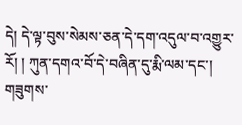དེ། དེ་ལྟ་བུས་སེམས་ཅན་དེ་དག་འདུལ་བ་འགྱུར་རོ། ། ཀུན་དགའ་བོ་དེ་བཞིན་དུ་རྨི་ལམ་དང་། གཟུགས་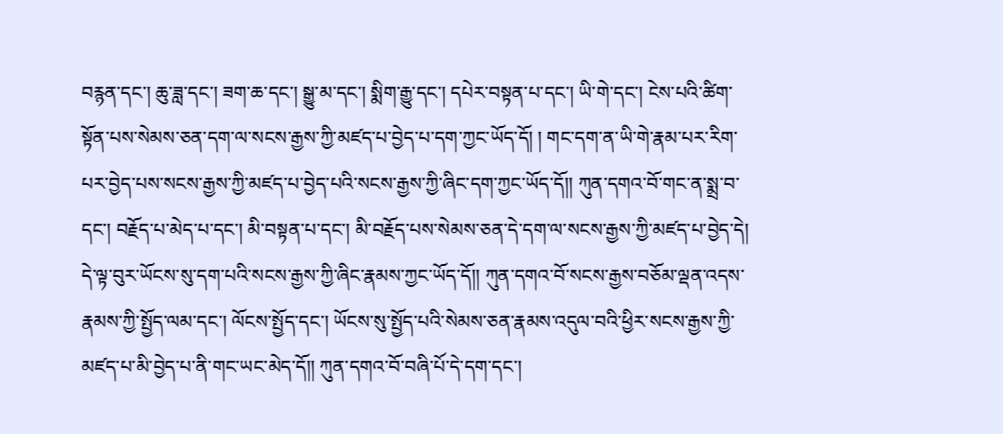བརྙན་དང་། ཆུ་ཟླ་དང་། ཟག་ཆ་དང་། སྒྱུ་མ་དང་། སྨིག་རྒྱུ་དང་། དཔེར་བསྟན་པ་དང་། ཡི་གེ་དང་། ངེས་པའི་ཚིག་སྟོན་པས་སེམས་ཅན་དག་ལ་སངས་རྒྱས་ཀྱི་མཛད་པ་བྱེད་པ་དག་ཀྱང་ཡོད་དོ། ། གང་དག་ན་ཡི་གེ་རྣམ་པར་རིག་པར་བྱེད་པས་སངས་རྒྱས་ཀྱི་མཛད་པ་བྱེད་པའི་སངས་རྒྱས་ཀྱི་ཞིང་དག་ཀྱང་ཡོད་དོ།། ཀུན་དགའ་བོ་གང་ན་སྨྲ་བ་དང་། བརྗོད་པ་མེད་པ་དང་། མི་བསྟན་པ་དང་། མི་བརྗོད་པས་སེམས་ཅན་དེ་དག་ལ་སངས་རྒྱས་ཀྱི་མཛད་པ་བྱེད་དེ། དེ་ལྟ་བུར་ཡོངས་སུ་དག་པའི་སངས་རྒྱས་ཀྱི་ཞིང་རྣམས་ཀྱང་ཡོད་དོ།། ཀུན་དགའ་བོ་སངས་རྒྱས་བཅོམ་ལྡན་འདས་རྣམས་ཀྱི་སྤྱོད་ལམ་དང་། ལོངས་སྤྱོད་དང་། ཡོངས་སུ་སྤྱོད་པའི་སེམས་ཅན་རྣམས་འདུལ་བའི་ཕྱིར་སངས་རྒྱས་ཀྱི་མཛད་པ་མི་བྱེད་པ་ནི་གང་ཡང་མེད་དོ།། ཀུན་དགའ་བོ་བཞི་པོ་དེ་དག་དང་།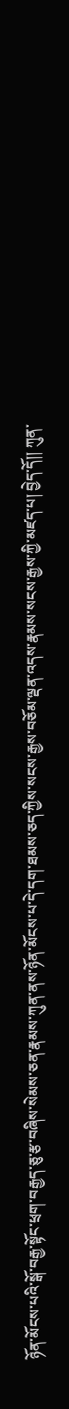ཉོན་མོངས་པའི་སྒོ་བརྒྱ་སྟོང་ཕྲག་བརྒྱད་ཅུ་རྩ་བཞིས་སེམས་ཅན་རྣམས་ཀུན་ནས་ཉོན་མོངས་པ་དེ་དག་ཐམས་ཅད་ཀྱིས་སངས་རྒྱས་བཅོམ་ལྡན་འདས་རྣམས་སངས་རྒྱས་ཀྱི་མཛད་པ། བྱེད་དོ།། ཀུན་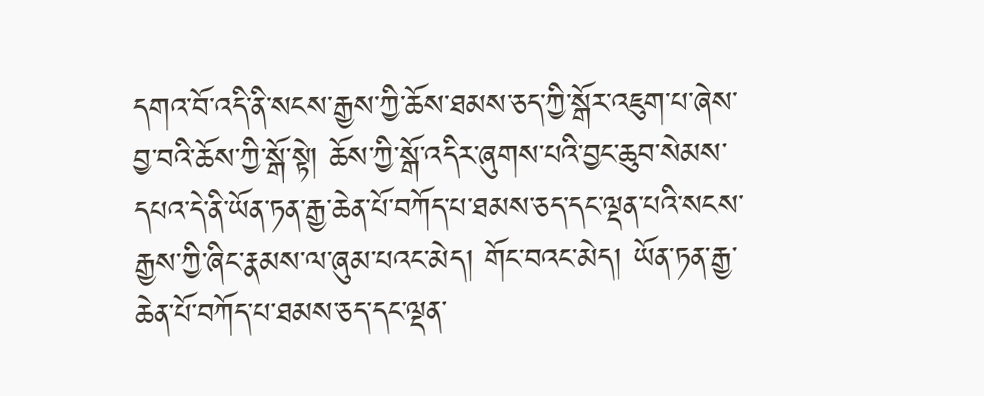དགའ་བོ་འདི་ནི་སངས་རྒྱས་ཀྱི་ཆོས་ཐམས་ཅད་ཀྱི་སྒོར་འཇུག་པ་ཞེས་བྱ་བའི་ཆོས་ཀྱི་སྒོ་སྟེ། ཆོས་ཀྱི་སྒོ་འདིར་ཞུགས་པའི་བྱང་ཆུབ་སེམས་དཔའ་དེ་ནི་ཡོན་ཏན་རྒྱ་ཆེན་པོ་བཀོད་པ་ཐམས་ཅད་དང་ལྡན་པའི་སངས་རྒྱས་ཀྱི་ཞིང་རྣམས་ལ་ཞུམ་པའང་མེད། གོང་བའང་མེད། ཡོན་ཏན་རྒྱ་ཆེན་པོ་བཀོད་པ་ཐམས་ཅད་དང་ལྡན་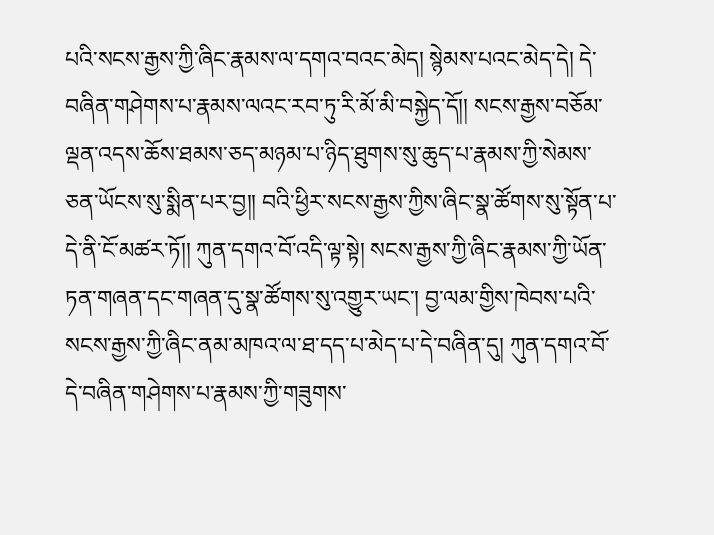པའི་སངས་རྒྱས་ཀྱི་ཞིང་རྣམས་ལ་དགའ་བའང་མེད། སྙེམས་པའང་མེད་དེ། དེ་བཞིན་གཤེགས་པ་རྣམས་ལའང་རབ་ཏུ་རི་མོ་མི་བསྐྱེད་དོ།། སངས་རྒྱས་བཅོམ་ལྡན་འདས་ཆོས་ཐམས་ཅད་མཉམ་པ་ཉིད་ཐུགས་སུ་ཆུད་པ་རྣམས་ཀྱི་སེམས་ཅན་ཡོངས་སུ་སྨིན་པར་བྱ།། བའི་ཕྱིར་སངས་རྒྱས་ཀྱིས་ཞིང་སྣ་ཚོགས་སུ་སྟོན་པ་དེ་ནི་ངོ་མཚར་ཏོ།། ཀུན་དགའ་བོ་འདི་ལྟ་སྟེ། སངས་རྒྱས་ཀྱི་ཞིང་རྣམས་ཀྱི་ཡོན་ཏན་གཞན་དང་གཞན་དུ་སྣ་ཚོགས་སུ་འགྱུར་ཡང་། བྱ་ལམ་གྱིས་ཁེབས་པའི་སངས་རྒྱས་ཀྱི་ཞིང་ནམ་མཁའ་ལ་ཐ་དད་པ་མེད་པ་དེ་བཞིན་དུ། ཀུན་དགའ་བོ་དེ་བཞིན་གཤེགས་པ་རྣམས་ཀྱི་གཟུགས་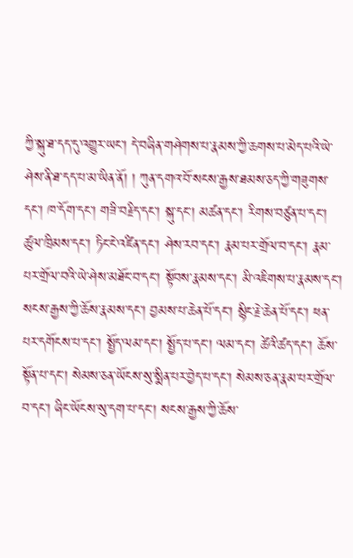ཀྱི་སྐུ་ཐ་དད་དུ་འགྱུར་ཡང་། དེ་བཞིན་གཤེགས་པ་རྣམས་ཀྱི་ཆགས་པ་མེད་པའི་ཡེ་ཤེས་ནི་ཐ་དད་པ་མ་ཡིན་ནོ། ། ཀུན་དགའ་བོ་སངས་རྒྱས་ཐམས་ཅད་ཀྱི་གཟུགས་དང་། ཁ་དོག་དང་། གཟི་བརྗིད་དང་། སྐུ་དང་། མཚན་དང་། རིགས་བཙུན་པ་དང་། ཚུལ་ཁྲིམས་དང་། ཏིང་ངེ་འཛིན་དང་། ཤེས་རབ་དང་། རྣམ་པར་གྲོལ་བ་དང་། རྣམ་པར་གྲོལ་བའི་ཡེ་ཤེས་མཐོང་བ་དང་། སྟོབས་རྣམས་དང་། མི་འཇིགས་པ་རྣམས་དང་། སངས་རྒྱས་ཀྱི་ཆོས་རྣམས་དང་། བྱམས་པ་ཆེན་པོ་དང་། སྙིང་རྗེ་ཆེན་པོ་དང་། ཕན་པར་དགོངས་པ་དང་། སྤྱོད་ལམ་དང་། སྤྱོད་པ་དང་། ལམ་དང་། ཚེའི་ཚད་དང་། ཆོས་སྟོན་པ་དང་། སེམས་ཅན་ཡོངས་སུ་སྨིན་པར་བྱེད་པ་དང་། སེམས་ཅན་རྣམ་པར་གྲོལ་བ་དང་། ཞིང་ཡོངས་སུ་དག་པ་དང་། སངས་རྒྱས་ཀྱི་ཆོས་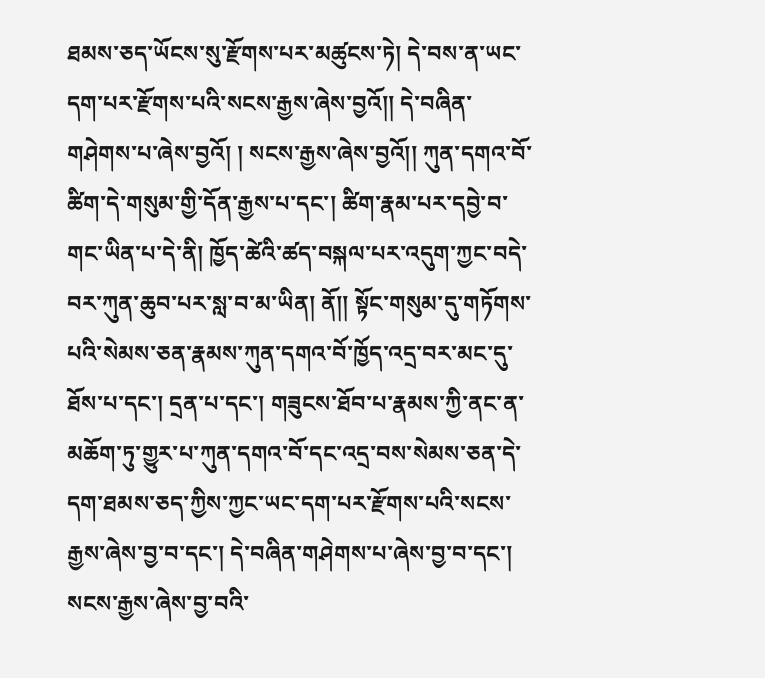ཐམས་ཅད་ཡོངས་སུ་རྫོགས་པར་མཚུངས་ཏེ། དེ་བས་ན་ཡང་དག་པར་རྫོགས་པའི་སངས་རྒྱས་ཞེས་བྱའོ།། དེ་བཞིན་གཤེགས་པ་ཞེས་བྱའོ། ། སངས་རྒྱས་ཞེས་བྱའོ།། ཀུན་དགའ་བོ་ཚིག་དེ་གསུམ་གྱི་དོན་རྒྱས་པ་དང་། ཚིག་རྣམ་པར་དབྱེ་བ་གང་ཡིན་པ་དེ་ནི། ཁྱོད་ཚེའི་ཚད་བསྐལ་པར་འདུག་ཀྱང་བདེ་བར་ཀུན་ཆུབ་པར་སླ་བ་མ་ཡིན། ནོ།། སྟོང་གསུམ་དུ་གཏོགས་པའི་སེམས་ཅན་རྣམས་ཀུན་དགའ་བོ་ཁྱོད་འདྲ་བར་མང་དུ་ཐོས་པ་དང་། དྲན་པ་དང་། གཟུངས་ཐོབ་པ་རྣམས་ཀྱི་ནང་ན་མཆོག་ཏུ་གྱུར་པ་ཀུན་དགའ་བོ་དང་འདྲ་བས་སེམས་ཅན་དེ་དག་ཐམས་ཅད་ཀྱིས་ཀྱང་ཡང་དག་པར་རྫོགས་པའི་སངས་རྒྱས་ཞེས་བྱ་བ་དང་། དེ་བཞིན་གཤེགས་པ་ཞེས་བྱ་བ་དང་། སངས་རྒྱས་ཞེས་བྱ་བའི་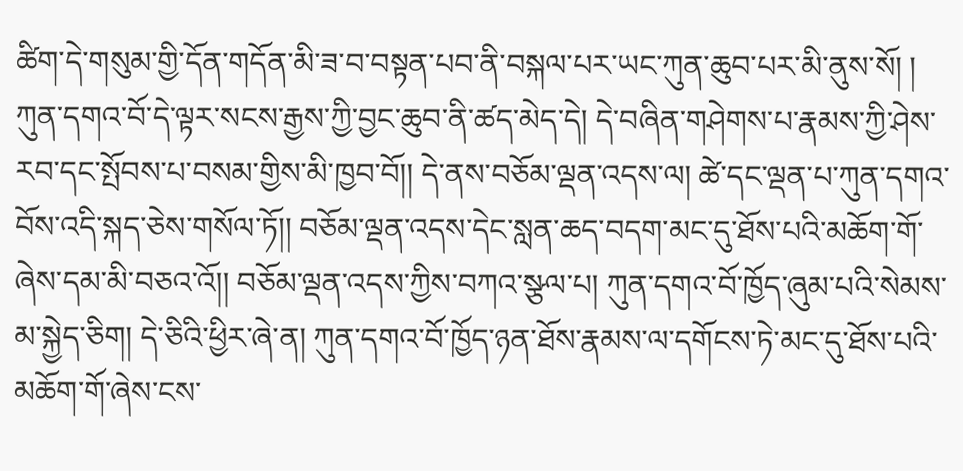ཚིག་དེ་གསུམ་གྱི་དོན་གདོན་མི་ཟ་བ་བསྟན་པབ་ནི་བསྐལ་པར་ཡང་ཀུན་ཆུབ་པར་མི་ནུས་སོ། ། ཀུན་དགའ་བོ་དེ་ལྟར་སངས་རྒྱས་ཀྱི་བྱང་ཆུབ་ནི་ཚད་མེད་དེ། དེ་བཞིན་གཤེགས་པ་རྣམས་ཀྱི་ཤེས་རབ་དང་སྤོབས་པ་བསམ་གྱིས་མི་ཁྱབ་བོ།། དེ་ནས་བཅོམ་ལྡན་འདས་ལ། ཚེ་དང་ལྡན་པ་ཀུན་དགའ་བོས་འདི་སྐད་ཅེས་གསོལ་ཏོ།། བཅོམ་ལྡན་འདས་དེང་སླན་ཆད་བདག་མང་དུ་ཐོས་པའི་མཆོག་གོ་ཞེས་དམ་མི་བཅའ་འོ།། བཅོམ་ལྡན་འདས་ཀྱིས་བཀའ་སྩལ་པ། ཀུན་དགའ་བོ་ཁྱོད་ཞུམ་པའི་སེམས་མ་སྐྱེད་ཅིག། དེ་ཅིའི་ཕྱིར་ཞེ་ན། ཀུན་དགའ་བོ་ཁྱོད་ཉན་ཐོས་རྣམས་ལ་དགོངས་ཏེ་མང་དུ་ཐོས་པའི་མཆོག་གོ་ཞེས་ངས་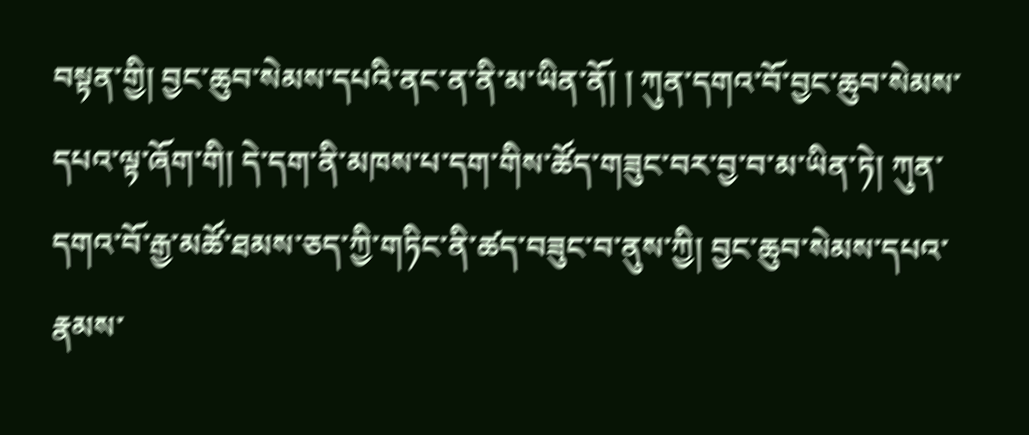བསྟན་གྱི། བྱང་ཆུབ་སེམས་དཔའི་ནང་ན་ནི་མ་ཡིན་ནོ། ། ཀུན་དགའ་བོ་བྱང་ཆུབ་སེམས་དཔའ་ལྟ་ཞོག་གི། དེ་དག་ནི་མཁས་པ་དག་གིས་ཚོད་གཟུང་བར་བྱ་བ་མ་ཡིན་ཏེ། ཀུན་དགའ་བོ་རྒྱ་མཚོ་ཐམས་ཅད་ཀྱི་གཏིང་ནི་ཚད་བཟུང་བ་ནུས་ཀྱི། བྱང་ཆུབ་སེམས་དཔའ་རྣམས་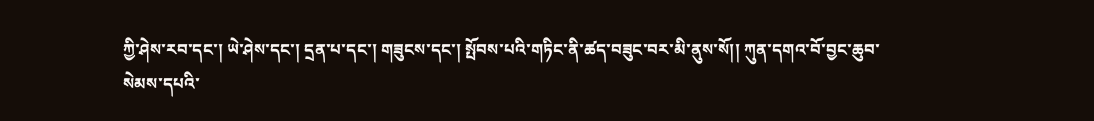ཀྱི་ཤེས་རབ་དང་། ཡེ་ཤེས་དང་། དྲན་པ་དང་། གཟུངས་དང་། སྤོབས་པའི་གཏིང་ནི་ཚད་བཟུང་བར་མི་ནུས་སོ།། ཀུན་དགའ་བོ་བྱང་ཆུབ་སེམས་དཔའི་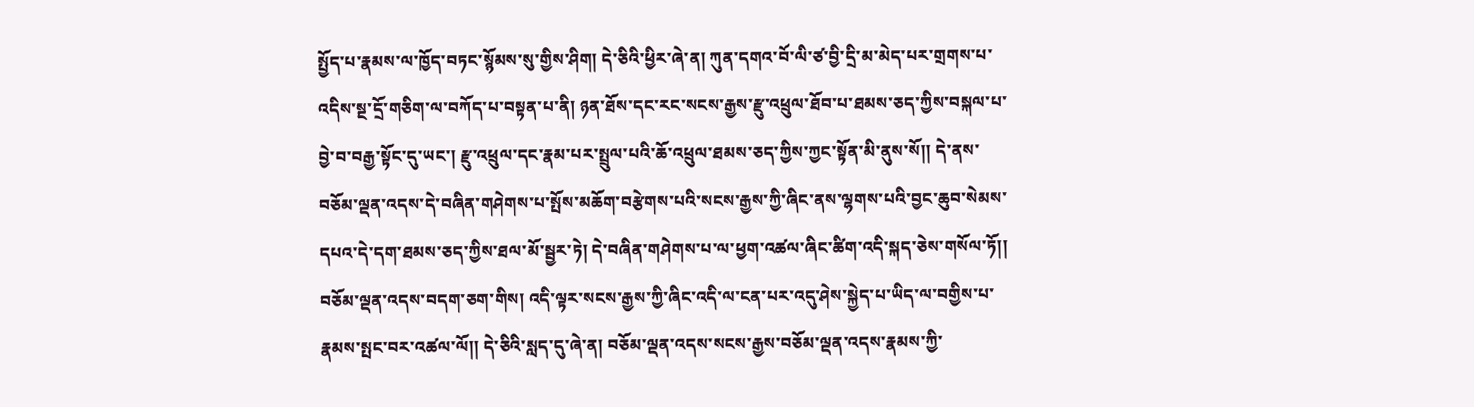སྤྱོད་པ་རྣམས་ལ་ཁྱོད་བཏང་སྙོམས་སུ་གྱིས་ཤིག། དེ་ཅིའི་ཕྱིར་ཞེ་ན། ཀུན་དགའ་བོ་ལི་ཙ་བྱི་དྲི་མ་མེད་པར་གྲགས་པ་འདིས་སྔ་དྲོ་གཅིག་ལ་བཀོད་པ་བསྟན་པ་ནི། ཉན་ཐོས་དང་རང་སངས་རྒྱས་རྫུ་འཕྲུལ་ཐོབ་པ་ཐམས་ཅད་ཀྱིས་བསྐལ་པ་བྱེ་བ་བརྒྱ་སྟོང་དུ་ཡང་། རྫུ་འཕྲུལ་དང་རྣམ་པར་སྤྲུལ་པའི་ཆོ་འཕྲུལ་ཐམས་ཅད་ཀྱིས་ཀྱང་སྟོན་མི་ནུས་སོ།། དེ་ནས་བཅོམ་ལྡན་འདས་དེ་བཞིན་གཤེགས་པ་སྤོས་མཆོག་བརྩེགས་པའི་སངས་རྒྱས་ཀྱི་ཞིང་ནས་ལྷགས་པའི་བྱང་ཆུབ་སེམས་དཔའ་དེ་དག་ཐམས་ཅད་ཀྱིས་ཐལ་མོ་སྦྱར་ཏེ། དེ་བཞིན་གཤེགས་པ་ལ་ཕྱག་འཚལ་ཞིང་ཚིག་འདི་སྐད་ཅེས་གསོལ་ཏོ།། བཅོམ་ལྡན་འདས་བདག་ཅག་གིས། འདི་ལྟར་སངས་རྒྱས་ཀྱི་ཞིང་འདི་ལ་ངན་པར་འདུ་ཤེས་སྐྱེད་པ་ཡིད་ལ་བགྱིས་པ་རྣམས་སྤང་བར་འཚལ་ལོ།། དེ་ཅིའི་སླད་དུ་ཞེ་ན། བཅོམ་ལྡན་འདས་སངས་རྒྱས་བཅོམ་ལྡན་འདས་རྣམས་ཀྱི་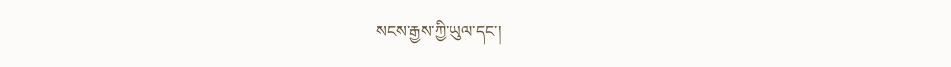སངས་རྒྱས་ཀྱི་ཡུལ་དང་།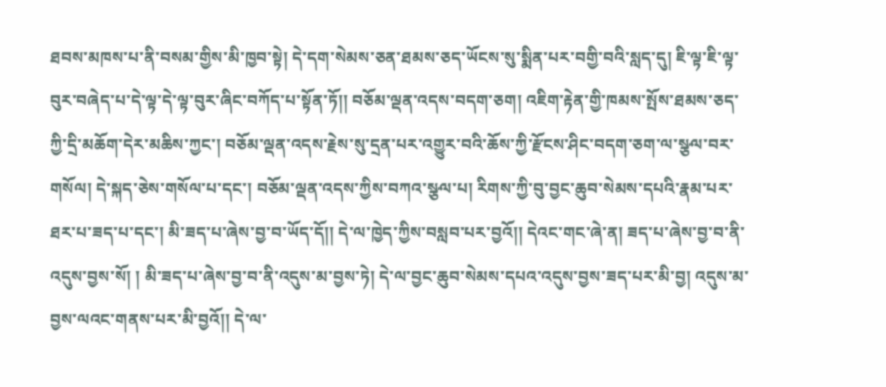ཐབས་མཁས་པ་ནི་བསམ་གྱིས་མི་ཁྱབ་སྟེ། དེ་དག་སེམས་ཅན་ཐམས་ཅད་ཡོངས་སུ་སྨིན་པར་བགྱི་བའི་སླད་དུ། ཇི་ལྟ་ཇི་ལྟ་བུར་བཞེད་པ་དེ་ལྟ་དེ་ལྟ་བུར་ཞིང་བཀོད་པ་སྟོན་ཏོ།། བཅོམ་ལྡན་འདས་བདག་ཅག། འཇིག་རྟེན་གྱི་ཁམས་སྤོས་ཐམས་ཅད་ཀྱི་དྲི་མཆོག་དེར་མཆིས་ཀྱང་། བཅོམ་ལྡན་འདས་རྗེས་སུ་དྲན་པར་འགྱུར་བའི་ཆོས་ཀྱི་རྫོངས་ཤིང་བདག་ཅག་ལ་སྩལ་བར་གསོལ། དེ་སྐད་ཅེས་གསོལ་པ་དང་། བཅོམ་ལྡན་འདས་ཀྱིས་བཀའ་སྩལ་པ། རིགས་ཀྱི་བུ་བྱང་ཆུབ་སེམས་དཔའི་རྣམ་པར་ཐར་པ་ཟད་པ་དང་། མི་ཟད་པ་ཞེས་བྱ་བ་ཡོད་དོ།། དེ་ལ་ཁྱེད་ཀྱིས་བསླབ་པར་བྱའོ།། དེའང་གང་ཞེ་ན། ཟད་པ་ཞེས་བྱ་བ་ནི་འདུས་བྱས་སོ། ། མི་ཟད་པ་ཞེས་བྱ་བ་ནི་འདུས་མ་བྱས་ཏེ། དེ་ལ་བྱང་ཆུབ་སེམས་དཔའ་འདུས་བྱས་ཟད་པར་མི་བྱ། འདུས་མ་བྱས་ལའང་གནས་པར་མི་བྱའོ།། དེ་ལ་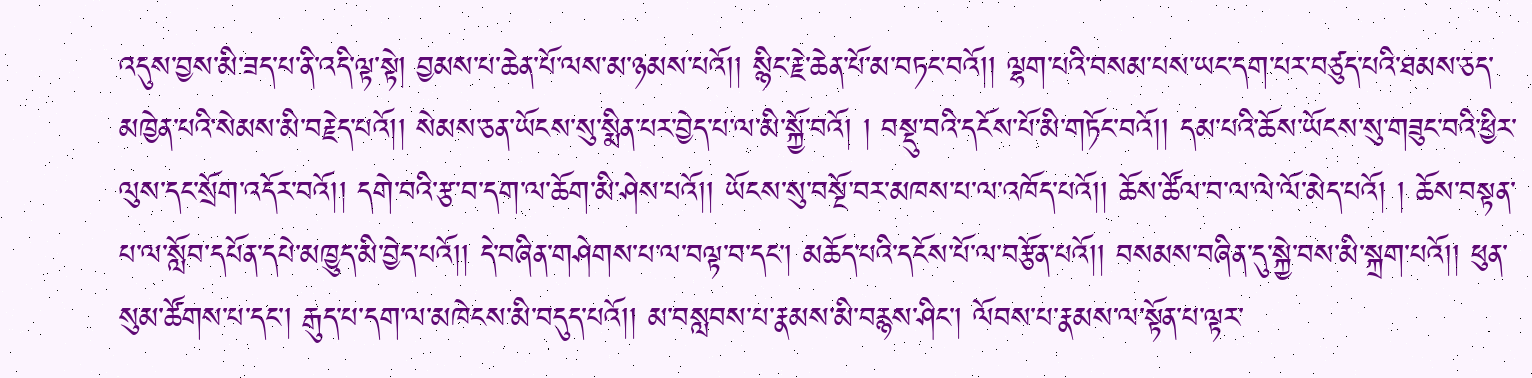འདུས་བྱས་མི་ཟད་པ་ནི་འདི་ལྟ་སྟེ། བྱམས་པ་ཆེན་པོ་ལས་མ་ཉམས་པའོ།། སྙིང་རྗེ་ཆེན་པོ་མ་བཏང་བའོ།། ལྷག་པའི་བསམ་པས་ཡང་དག་པར་བཙུད་པའི་ཐམས་ཅད་མཁྱེན་པའི་སེམས་མི་བརྗེད་པའོ།། སེམས་ཅན་ཡོངས་སུ་སྨིན་པར་བྱེད་པ་ལ་མི་སྐྱོ་བའོ། ། བསྡུ་བའི་དངོས་པོ་མི་གཏོང་བའོ།། དམ་པའི་ཆོས་ཡོངས་སུ་གཟུང་བའི་ཕྱིར་ལུས་དང་སྲོག་འདོར་བའོ།། དགེ་བའི་རྩ་བ་དག་ལ་ཆོག་མི་ཤེས་པའོ།། ཡོངས་སུ་བསྔོ་བར་མཁས་པ་ལ་འཁོད་པའོ།། ཆོས་ཚོལ་བ་ལ་ལེ་ལོ་མེད་པའོ། ། ཆོས་བསྟན་པ་ལ་སློབ་དཔོན་དཔེ་མཁྱུད་མི་བྱེད་པའོ།། དེ་བཞིན་གཤེགས་པ་ལ་བལྟ་བ་དང་། མཆོད་པའི་དངོས་པོ་ལ་བརྩོན་པའོ།། བསམས་བཞིན་དུ་སྐྱེ་བས་མི་སྐྲག་པའོ།། ཕུན་སུམ་ཚོགས་པ་དང་། རྒུད་པ་དག་ལ་མཁེངས་མི་བདུད་པའོ།། མ་བསླབས་པ་རྣམས་མི་བརྙས་ཤིང་། ལོབས་པ་རྣམས་ལ་སྟོན་པ་ལྟར་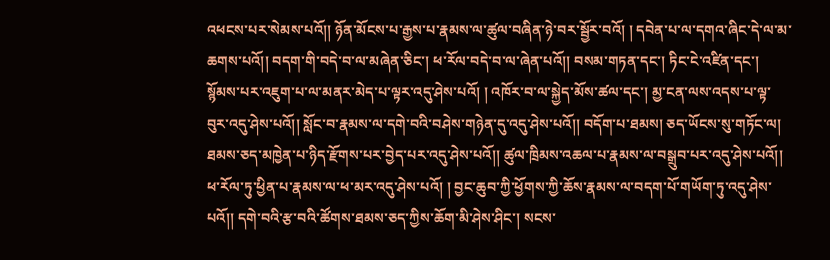འཕངས་པར་སེམས་པའོ།། ཉོན་མོངས་པ་རྒྱས་པ་རྣམས་ལ་ཚུལ་བཞིན་ཉེ་བར་སྦྱོར་བའོ། ། དབེན་པ་ལ་དགའ་ཞིང་དེ་ལ་མ་ཆགས་པའོ།། བདག་གི་བདེ་བ་ལ་མཞེན་ཅིང་། ཕ་རོལ་བདེ་བ་ལ་ཞེན་པའོ།། བསམ་གཏན་དང་། ཏིང་ངེ་འཛིན་དང་། སྙོམས་པར་འཇུག་པ་ལ་མནར་མེད་པ་ལྟར་འདུ་ཤེས་པའོ། ། འཁོར་བ་ལ་སྐྱེད་མོས་ཚལ་དང་། མྱ་ངན་ལས་འདས་པ་ལྟ་བུར་འདུ་ཤེས་པའོ།། སློང་བ་རྣམས་ལ་དགེ་བའི་བཤེས་གཉེན་དུ་འདུ་ཤེས་པའོ།། བདོག་པ་ཐམས། ཅད་ཡོངས་སུ་གཏོང་ལ། ཐམས་ཅད་མཁྱེན་པ་ཉིད་རྫོགས་པར་བྱེད་པར་འདུ་ཤེས་པའོ།། ཚུལ་ཁྲིམས་འཆལ་པ་རྣམས་ལ་བསྒྲུབ་པར་འདུ་ཤེས་པའོ།། ཕ་རོལ་ཏུ་ཕྱིན་པ་རྣམས་ལ་ཕ་མར་འདུ་ཤེས་པའོ། ། བྱང་ཆུབ་ཀྱི་ཕྱོགས་ཀྱི་ཆོས་རྣམས་ལ་བདག་པོ་གཡོག་ཏུ་འདུ་ཤེས་པའོ།། དགེ་བའི་རྩ་བའི་ཚོགས་ཐམས་ཅད་ཀྱིས་ཆོག་མི་ཤེས་ཤིང་། སངས་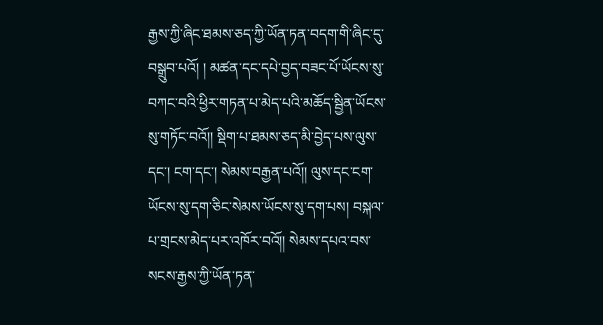རྒྱས་ཀྱི་ཞིང་ཐམས་ཅད་ཀྱི་ཡོན་ཏན་བདག་གི་ཞིང་དུ་བསྒྲུབ་པའོ། ། མཚན་དང་དཔེ་བྱད་བཟང་པོ་ཡོངས་སུ་བཀང་བའི་ཕྱིར་གཏན་པ་མེད་པའི་མཆོད་སྦྱིན་ཡོངས་སུ་གཏོང་བའོ།། སྡིག་པ་ཐམས་ཅད་མི་བྱེད་པས་ལུས་དང་། ངག་དང་། སེམས་བརྒྱན་པའོ།། ལུས་དང་ངག་ཡོངས་སུ་དག་ཅིང་སེམས་ཡོངས་སུ་དག་པས། བསྐལ་པ་གྲངས་མེད་པར་འཁོར་བའོ།། སེམས་དཔའ་བས་སངས་རྒྱས་ཀྱི་ཡོན་ཏན་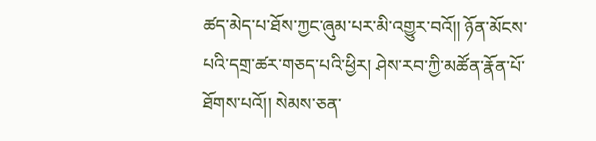ཚད་མེད་པ་ཐོས་ཀྱང་ཞུམ་པར་མི་འགྱུར་བའོ།། ཉོན་མོངས་པའི་དགྲ་ཚར་གཅད་པའི་ཕྱིར། ཤེས་རབ་ཀྱི་མཚོན་རྣོན་པོ་ཐོགས་པའོ།། སེམས་ཅན་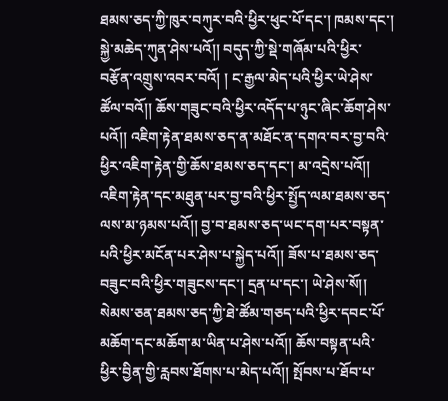ཐམས་ཅད་ཀྱི་ཁུར་བཀུར་བའི་ཕྱིར་ཕུང་པོ་དང་། ཁམས་དང་། སྐྱེ་མཆེད་ཀུན་ཤེས་པའོ།། བདུད་ཀྱི་སྡེ་གཞོམ་པའི་ཕྱིར་བརྩོན་འགྲུས་འབར་བའོ། ། ང་རྒྱལ་མེད་པའི་ཕྱིར་ཡེ་ཤེས་ཚོལ་བའོ།། ཆོས་གཟུང་བའི་ཕྱིར་འདོད་པ་ཉུང་ཞིང་ཆོག་ཤེས་པའོ།། འཇིག་རྟེན་ཐམས་ཅད་ན་མཐོང་ན་དགའ་བར་བྱ་བའི་ཕྱིར་འཇིག་རྟེན་གྱི་ཆོས་ཐམས་ཅད་དང་། མ་འདྲེས་པའོ།། འཇིག་རྟེན་དང་མཐུན་པར་བྱ་བའི་ཕྱིར་སྤྱོད་ལམ་ཐམས་ཅད་ལས་མ་ཉམས་པའོ།། བྱ་བ་ཐམས་ཅད་ཡང་དག་པར་བསྟན་པའི་ཕྱིར་མངོན་པར་ཤེས་པ་སྐྱེད་པའོ།། ཟོས་པ་ཐམས་ཅད་བཟུང་བའི་ཕྱིར་གཟུངས་དང་། དྲན་པ་དང་། ཡེ་ཤེས་སོ།། སེམས་ཅན་ཐམས་ཅད་ཀྱི་ཐེ་ཚོམ་གཅད་པའི་ཕྱིར་དབང་པོ་མཆོག་དང་མཆོག་མ་ཡིན་པ་ཤེས་པའོ།། ཆོས་བསྟན་པའི་ཕྱིར་བྱིན་གྱི་རླབས་ཐོགས་པ་མེད་པའོ།། སྤོབས་པ་ཐོབ་པ་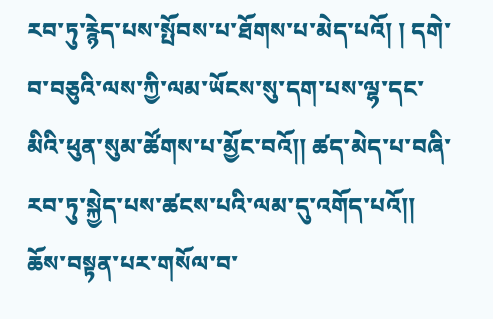རབ་ཏུ་རྙེད་པས་སྤོབས་པ་ཐོགས་པ་མེད་པའོ། ། དགེ་བ་བཅུའི་ལས་ཀྱི་ལམ་ཡོངས་སུ་དག་པས་ལྷ་དང་མིའི་ཕུན་སུམ་ཚོགས་པ་མྱོང་བའོ།། ཚད་མེད་པ་བཞི་རབ་ཏུ་སྐྱེད་པས་ཚངས་པའི་ལམ་དུ་འགོད་པའོ།། ཆོས་བསྟན་པར་གསོལ་བ་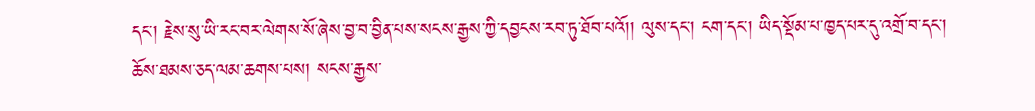དང་། རྗེས་སུ་ཡི་རང་བར་ལེགས་སོ་ཞེས་བྱ་བ་བྱིན་པས་སངས་རྒྱས་ཀྱི་དབྱངས་རབ་ཏུ་ཐོབ་པའོ།། ལུས་དང་། ངག་དང་། ཡིད་སྡོམ་པ་ཁྱད་པར་དུ་འགྲོ་བ་དང་། ཆོས་ཐམས་ཅད་ལམ་ཆགས་པས། སངས་རྒྱས་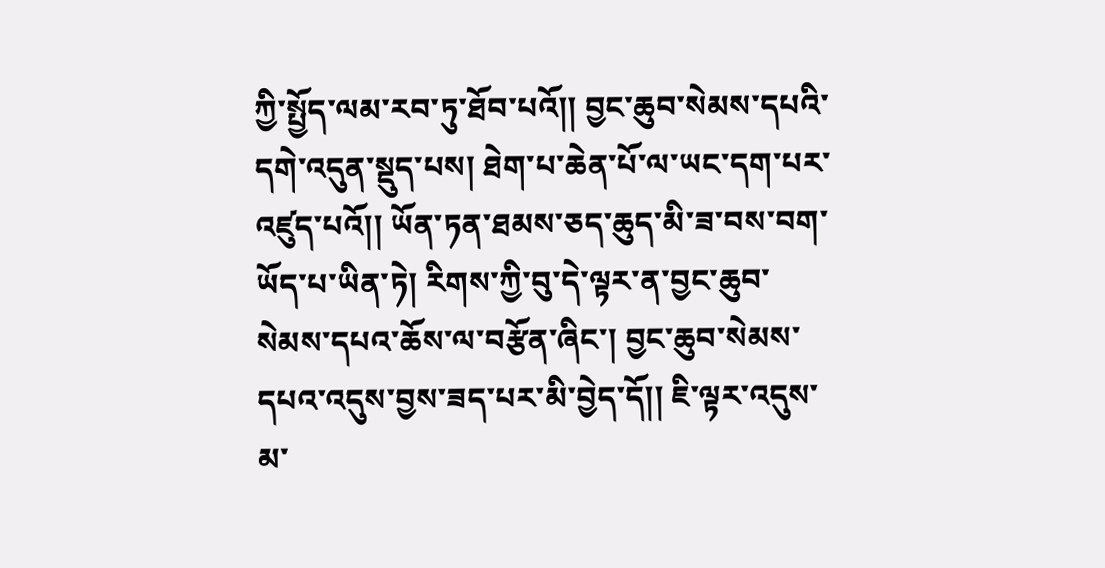ཀྱི་སྤྱོད་ལམ་རབ་ཏུ་ཐོབ་པའོ།། བྱང་ཆུབ་སེམས་དཔའི་དགེ་འདུན་སྡུད་པས། ཐེག་པ་ཆེན་པོ་ལ་ཡང་དག་པར་འཛུད་པའོ།། ཡོན་ཏན་ཐམས་ཅད་ཆུད་མི་ཟ་བས་བག་ཡོད་པ་ཡིན་ཏེ། རིགས་ཀྱི་བུ་དེ་ལྟར་ན་བྱང་ཆུབ་སེམས་དཔའ་ཆོས་ལ་བརྩོན་ཞིང་། བྱང་ཆུབ་སེམས་དཔའ་འདུས་བྱས་ཟད་པར་མི་བྱེད་དོ།། ཇི་ལྟར་འདུས་མ་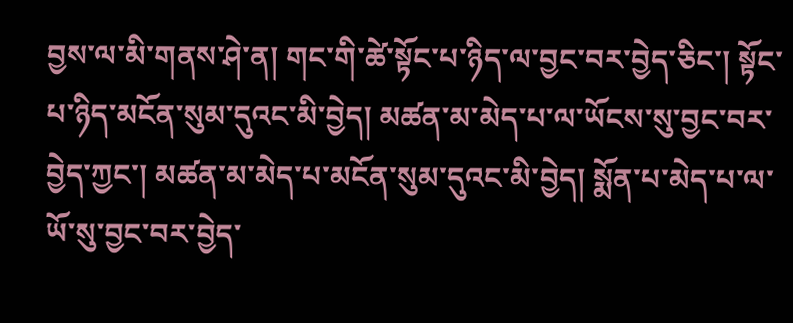བྱས་ལ་མི་གནས་ཤེ་ན། གང་གི་ཚེ་སྟོང་པ་ཉིད་ལ་བྱང་བར་བྱེད་ཅིང་། སྟོང་པ་ཉིད་མངོན་སུམ་དུའང་མི་བྱེད། མཚན་མ་མེད་པ་ལ་ཡོངས་སུ་བྱང་བར་བྱེད་ཀྱང་། མཚན་མ་མེད་པ་མངོན་སུམ་དུའང་མི་བྱེད། སྨོན་པ་མེད་པ་ལ་ཡོ་སུ་བྱང་བར་བྱེད་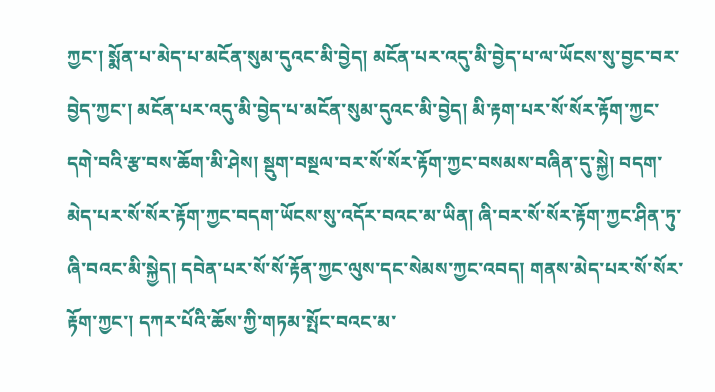ཀྱང་། སྨོན་པ་མེད་པ་མངོན་སུམ་དུའང་མི་བྱེད། མངོན་པར་འདུ་མི་བྱེད་པ་ལ་ཡོངས་སུ་བྱང་བར་བྱེད་ཀྱང་། མངོན་པར་འདུ་མི་བྱེད་པ་མངོན་སུམ་དུའང་མི་བྱེད། མི་རྟག་པར་སོ་སོར་རྟོག་ཀྱང་དགེ་བའི་རྩ་བས་ཆོག་མི་ཤེས། སྡུག་བསྔལ་བར་སོ་སོར་རྟོག་ཀྱང་བསམས་བཞིན་དུ་སྐྱེ། བདག་མེད་པར་སོ་སོར་རྟོག་ཀྱང་བདག་ཡོངས་སུ་འདོར་བའང་མ་ཡིན། ཞི་བར་སོ་སོར་རྟོག་ཀྱང་ཤིན་ཏུ་ཞི་བའང་མི་སྐྱེད། དབེན་པར་སོ་སོ་རྟོན་ཀྱང་ལུས་དང་སེམས་ཀྱང་འབད། གནས་མེད་པར་སོ་སོར་རྟོག་ཀྱང་། དཀར་པོའི་ཆོས་ཀྱི་གཏམ་སྤོང་བའང་མ་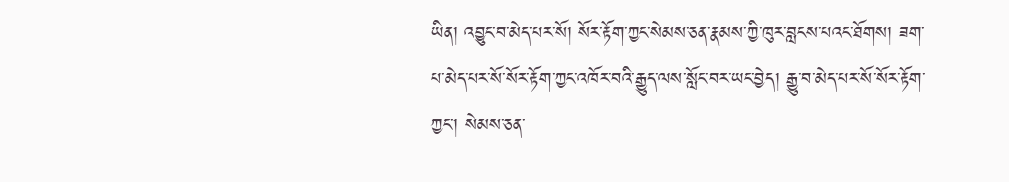ཡིན། འབྱུང་བ་མེད་པར་སོ། སོར་རྟོག་ཀྱང་སེམས་ཅན་རྣམས་ཀྱི་ཁུར་བླངས་པའང་ཐོགས། ཟག་པ་མེད་པར་སོ་སོར་རྟོག་ཀྱང་འཁོར་བའི་རྒྱུད་ལས་སློང་བར་ཡང་བྱེད། རྒྱུ་བ་མེད་པར་སོ་སོར་རྟོག་ཀྱང་། སེམས་ཅན་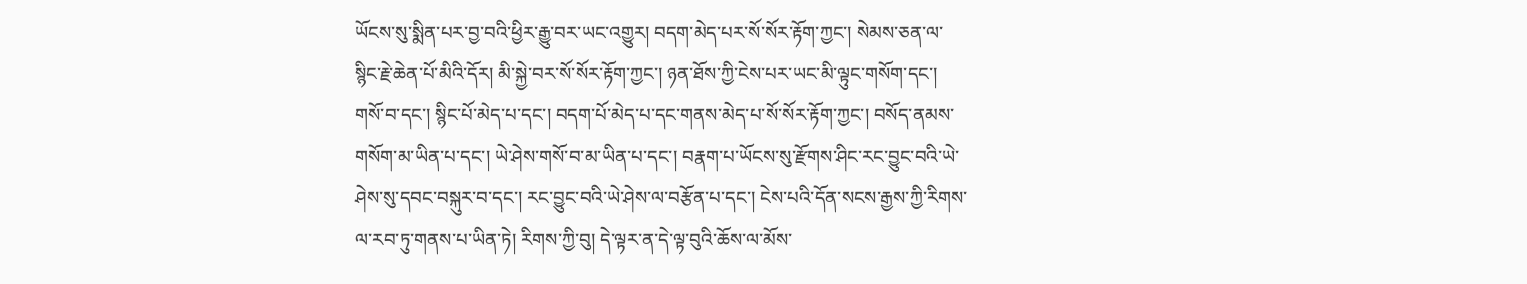ཡོངས་སུ་སྨིན་པར་བྱ་བའི་ཕྱིར་རྒྱུ་བར་ཡང་འགྱུར། བདག་མེད་པར་སོ་སོར་རྟོག་ཀྱང་། སེམས་ཅན་ལ་སྙིང་རྗེ་ཆེན་པོ་མིའི་དོར། མི་སྐྱེ་བར་སོ་སོར་རྟོག་ཀྱང་། ཉན་ཐོས་ཀྱི་ངེས་པར་ཡང་མི་ལྟུང་གསོག་དང་། གསོ་བ་དང་། སྙིང་པོ་མེད་པ་དང་། བདག་པོ་མེད་པ་དང་གནས་མེད་པ་སོ་སོར་རྟོག་ཀྱང་། བསོད་ནམས་གསོག་མ་ཡིན་པ་དང་། ཡེ་ཤེས་གསོ་བ་མ་ཡིན་པ་དང་། བརྣག་པ་ཡོངས་སུ་རྫོགས་ཤིང་རང་བྱུང་བའི་ཡེ་ཤེས་སུ་དབང་བསྐུར་བ་དང་། རང་བྱུང་བའི་ཡེ་ཤེས་ལ་བརྩོན་པ་དང་། ངེས་པའི་དོན་སངས་རྒྱས་ཀྱི་རིགས་ལ་རབ་ཏུ་གནས་པ་ཡིན་ཏེ། རིགས་ཀྱི་བུ། དེ་ལྟར་ན་དེ་ལྟ་བུའི་ཆོས་ལ་མོས་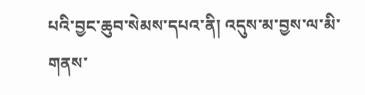པའི་བྱང་ཆུབ་སེམས་དཔའ་ནི། འདུས་མ་བྱས་ལ་མི་གནས་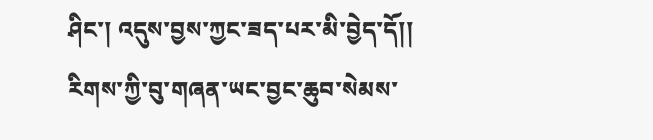ཤིང་། འདུས་བྱས་ཀྱང་ཟད་པར་མི་བྱེད་དོ།། རིགས་ཀྱི་བུ་གཞན་ཡང་བྱང་ཆུབ་སེམས་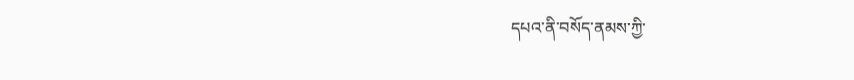དཔའ་ནི་བསོད་ནམས་ཀྱི་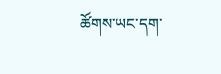ཚོགས་ཡང་དག་